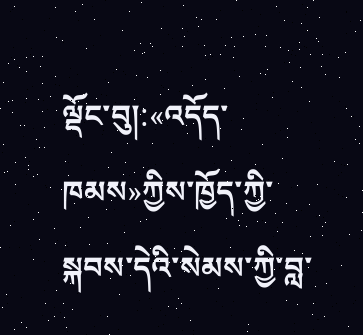ལྡོང་བུ།:«འདོད་ཁམས»ཀྱིས་ཁྱོད་ཀྱི་སྐབས་དེའི་སེམས་ཀྱི་བླ་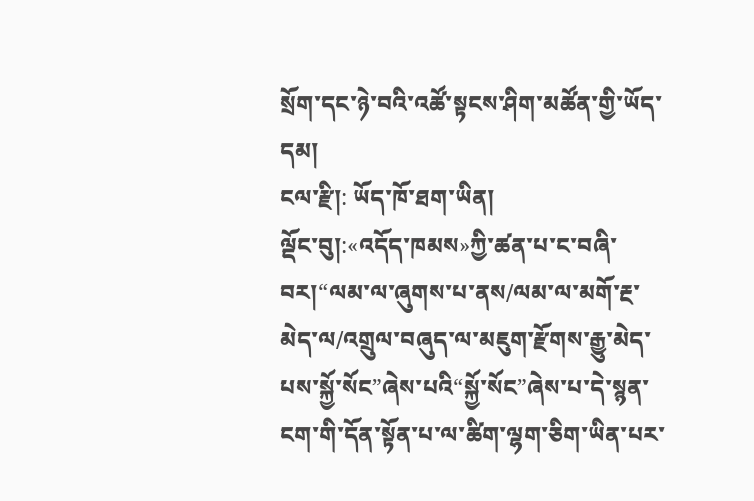སྲོག་དང་ཉེ་བའི་འཚོ་སྟངས་ཤིག་མཚོན་གྱི་ཡོད་དམ།
ངལ་རྫི།: ཡོད་ཁོ་ཐག་ཡིན།
ལྡོང་བུ།:«འདོད་ཁམས»ཀྱི་ཚན་པ་ང་བཞི་བར།“ལམ་ལ་ཞུགས་པ་ནས∕ལམ་ལ་མགོ་རྔ་མེད་ལ∕འགྲུལ་བཞུད་ལ་མཇུག་རྫོགས་རྒྱུ་མེད་པས་སྐྱོ་སོང”ཞེས་པའི“སྐྱོ་སོང”ཞེས་པ་དེ་སྙན་ངག་གི་དོན་སྟོན་པ་ལ་ཚིག་ལྷག་ཅིག་ཡིན་པར་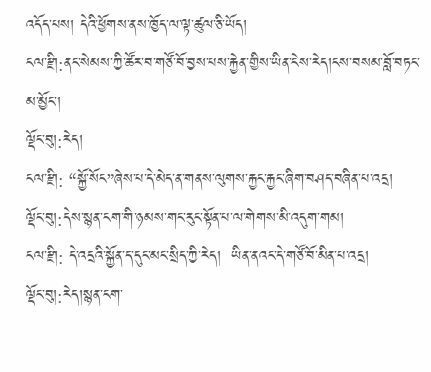འདོད་པས། དེའི་ཕྱོགས་ནས་ཁྱོད་ལ་ལྟ་ཚུལ་ཅི་ཡོད།
ངལ་རྫི།:ནང་སེམས་ཀྱི་ཚོར་བ་གཙོ་བོ་བྱས་པས་རྐྱེན་གྱིས་ཡིན་ངེས་རེད།ངས་བསམ་བློ་བཏང་མ་མྱོང་།
ལྡོང་བུ།:རེད།
ངལ་རྫི།: “སྐྱོ་སོང”ཞེས་པ་དེ་མེད་ན་གནས་ལུགས་རྐྱང་རྐྱང་ཞིག་བཤད་བཞིན་པ་འདྲ།
ལྡོང་བུ།:དེས་སྙན་ངག་གི་ཉམས་གང་རུང་སྟོན་པ་ལ་གེགས་མི་འདུག་གམ།
ངལ་རྫི།: དེ་འདྲའི་སྐྱོན་ད་དུང་མང་སྲིད་ཀྱི་རེད།  ཡིན་ནའང་དེ་གཙོ་བོ་མིན་པ་འདྲ།
ལྡོང་བུ།:རེད།སྙན་ངག་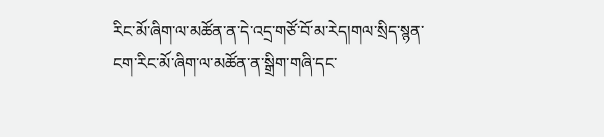རིང་མོ་ཞིག་ལ་མཚོན་ན་དེ་འདྲ་གཙོ་བོ་མ་རེད།གལ་སྲིད་སྙན་ངག་རིང་མོ་ཞིག་ལ་མཚོན་ན་སྒྲིག་གཞི་དང་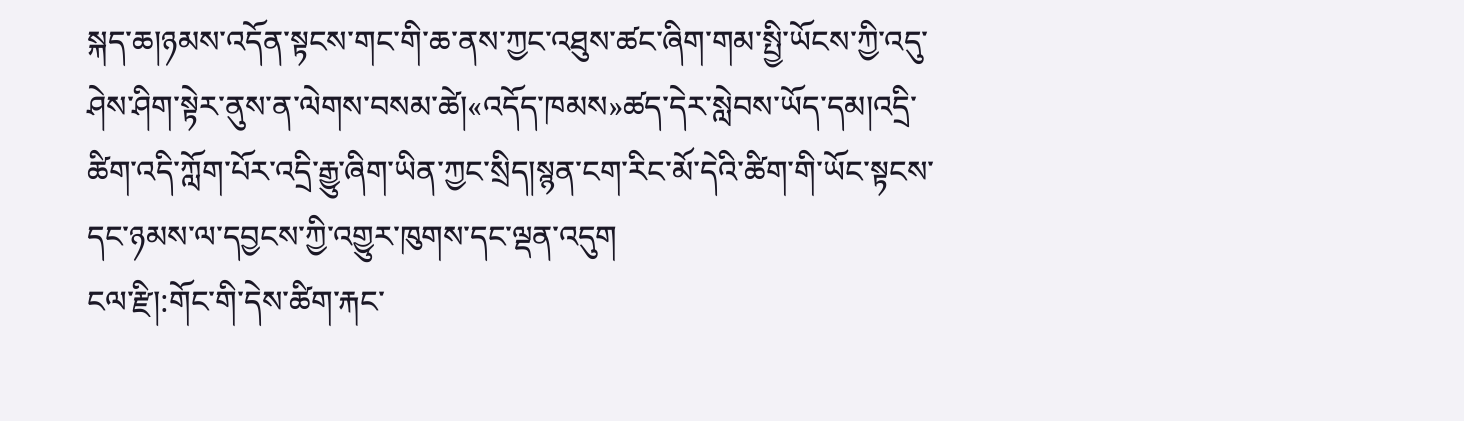སྐད་ཆ།ཉམས་འདོན་སྟངས་གང་གི་ཆ་ནས་ཀྱང་འཐུས་ཚང་ཞིག་གམ་སྤྱི་ཡོངས་ཀྱི་འདུ་ཤེས་ཤིག་སྟེར་ནུས་ན་ལེགས་བསམ་ཚེ།«འདོད་ཁམས»ཚད་དེར་སླེབས་ཡོད་དམ།འདྲི་ཚིག་འདི་ཀློག་པོར་འདྲི་རྒྱུ་ཞིག་ཡིན་ཀྱང་སྲིད།སྙན་ངག་རིང་མོ་དེའི་ཚིག་གི་ཡོང་སྟངས་དང་ཉམས་ལ་དབྱངས་ཀྱི་འགྱུར་ཁུགས་དང་ལྡན་འདུག
ངལ་རྫི།:གོང་གི་དེས་ཚིག་རྐང་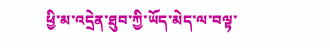ཕྱི་མ་འདྲེན་ཐུབ་ཀྱི་ཡོད་མེད་ལ་བལྟ་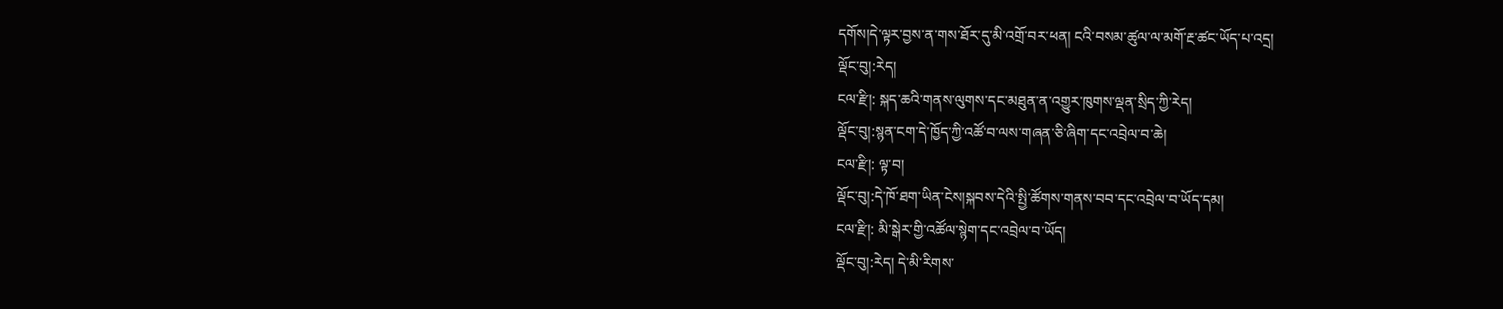དགོས།དེ་ལྟར་བྱས་ན་གས་ཐོར་དུ་མི་འགྲོ་བར་ཕན། ངའི་བསམ་ཚུལ་ལ་མགོ་རྔ་ཚང་ཡོད་པ་འདྲ།
ལྡོང་བུ།:རེད།
ངལ་རྫི།: སྐད་ཆའི་གནས་ལུགས་དང་མཐུན་ན་འགྱུར་ཁུགས་ལྡན་སྲིད་ཀྱི་རེད།
ལྡོང་བུ།:སྙན་ངག་དེ་ཁྱོད་ཀྱི་འཚོ་བ་ལས་གཞན་ཅི་ཞིག་དང་འབྲེལ་བ་ཆེ།
ངལ་རྫི།: ལྟ་བ།
ལྡོང་བུ།:དེ་ཁོ་ཐག་ཡིན་ངེས།སྐབས་དེའི་སྤྱི་ཚོགས་གནས་བབ་དང་འབྲེལ་བ་ཡོད་དམ།
ངལ་རྫི།: མི་སྒེར་གྱི་འཚོལ་སྙེག་དང་འབྲེལ་བ་ཡོད།
ལྡོང་བུ།:རེད། དེ་མི་རིགས་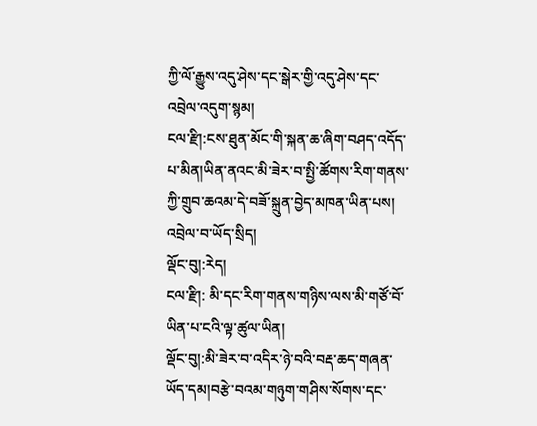ཀྱི་ལོ་རྒྱུས་འདུ་ཤེས་དང་སྒེར་གྱི་འདུ་ཤེས་དང་འབྲེལ་འདུག་སྙམ།
ངལ་རྫི།:ངས་ཐུན་མོང་གི་སྐན་ཆ་ཞིག་བཤད་འདོད་པ་མིན།ཡིན་ནའང་མི་ཟེར་བ་སྤྱི་ཚོགས་རིག་གནས་ཀྱི་གྲུབ་ཆའམ་དེ་བཟོ་སྐྲུན་བྱེད་མཁན་ཡིན་པས། འབྲེལ་བ་ཡོད་སྲིད།
ལྡོང་བུ།:རེད།
ངལ་རྫི།: མི་དང་རིག་གནས་གཉིས་ལས་མི་གཙོ་བོ་ཡིན་པ་ངའི་ལྟ་ཚུལ་ཡིན།
ལྡོང་བུ།:མི་ཟེར་བ་འདིར་ཉེ་བའི་བརྡ་ཆད་གཞན་ཡོད་དམ།བརྩེ་བའམ་གཉུག་གཤིས་སོགས་དང་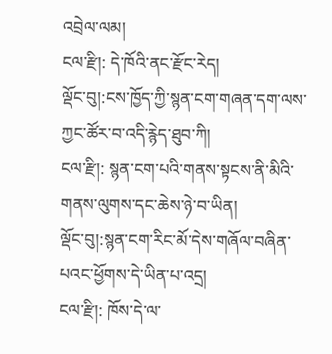འབྲེལ་ལམ།
ངལ་རྫི།: དེ་ཁོའི་ནང་རྫོང་རེད།
ལྡོང་བུ།:ངས་ཁྱོད་ཀྱི་སྙན་ངག་གཞན་དག་ལས་ཀྱང་ཚོར་བ་འདི་རྙེད་ཐུབ་ཀི།
ངལ་རྫི།: སྙན་ངག་པའི་གནས་སྟངས་ནི་མིའི་གནས་ལུགས་དང་ཆེས་ཉེ་བ་ཡིན།
ལྡོང་བུ།:སྙན་ངག་རིང་མོ་དེས་གཞོལ་བཞིན་པའང་ཕྱོགས་དེ་ཡིན་པ་འདྲ།
ངལ་རྫི།: ཁོས་དེ་ལ་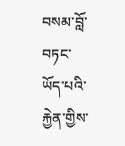བསམ་བློ་བཏང་ཡོད་པའི་རྐྱེན་གྱིས་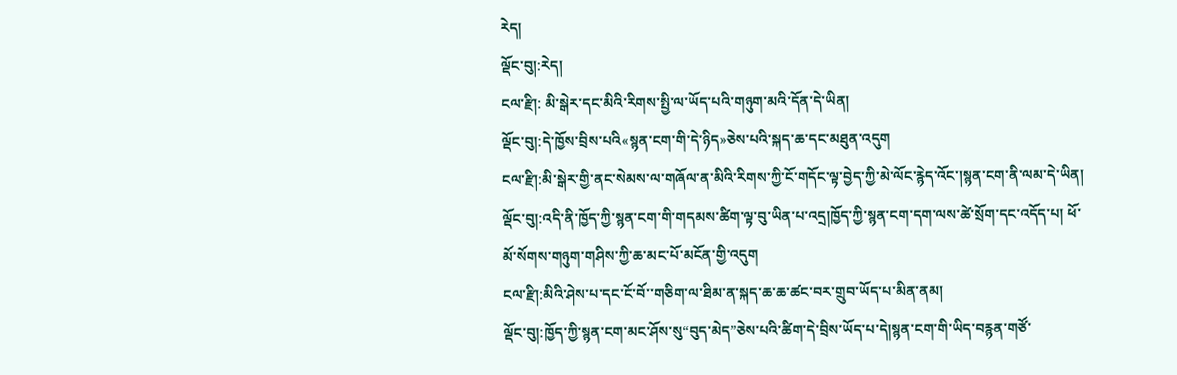རེད།
ལྡོང་བུ།:རེད།
ངལ་རྫི།: མི་སྒེར་དང་མིའི་རིགས་སྤྱི་ལ་ཡོད་པའི་གཉུག་མའི་དོན་དེ་ཡིན།
ལྡོང་བུ།:དེ་ཁྱོས་བྲིས་པའི«སྙན་ངག་གི་དེ་ཉིད»ཅེས་པའི་སྐད་ཆ་དང་མཐུན་འདུག
ངལ་རྫི།:མི་སྒེར་གྱི་ནང་སེམས་ལ་གཞོལ་ན་མིའི་རིགས་ཀྱི་ངོ་གདོང་ལྟ་བྱེད་ཀྱི་མེ་ལོང་རྙེད་འོང་།སྙན་ངག་ནི་ལམ་དེ་ཡིན།
ལྡོང་བུ།:འདི་ནི་ཁྱོད་ཀྱི་སྙན་ངག་གི་གདམས་ཚིག་ལྟ་བུ་ཡིན་པ་འདྲ།ཁྱོད་ཀྱི་སྙན་ངག་དག་ལས་ཚེ་སྲོག་དང་འདོད་པ། ཕོ་མོ་སོགས་གཉུག་གཤིས་ཀྱི་ཆ་མང་པོ་མངོན་གྱི་འདུག
ངལ་རྫི།:མིའི་ཤེས་པ་དང་ངོ་བོ་་གཅིག་ལ་ཐིམ་ན་སྐད་ཆ་ཆ་ཚང་བར་གྲུབ་ཡོད་པ་མིན་ནམ།
ལྡོང་བུ།:ཁྱོད་ཀྱི་སྙན་ངག་མང་ཤོས་སུ“བུད་མེད”ཅེས་པའི་ཚིག་དེ་བྲིས་ཡོད་པ་དེ།སྙན་ངག་གི་ཡིད་བརྙན་གཙོ་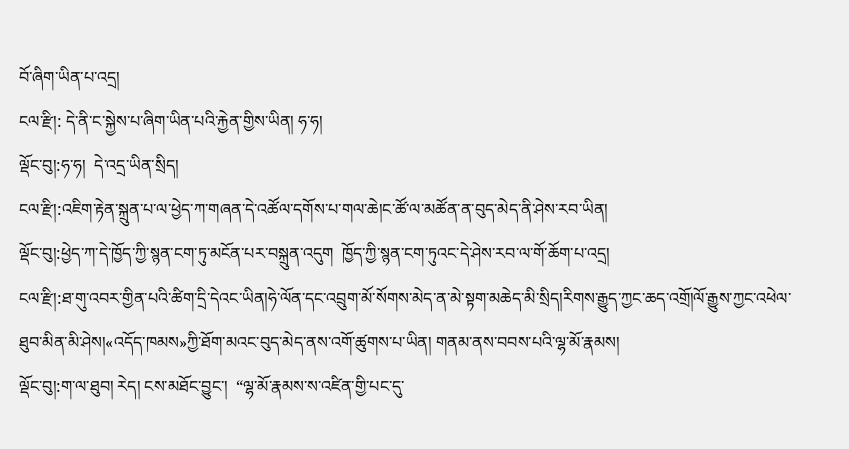བོ་ཞིག་ཡིན་པ་འདྲ།
ངལ་རྫི།: དེ་ནི་ང་སྐྱེས་པ་ཞིག་ཡིན་པའི་རྐྱེན་གྱིས་ཡིན། ཧ་ཧ།
ལྡོང་བུ།:ཧ་ཧ།  དེ་འདྲ་ཡིན་སྲིད།
ངལ་རྫི།:འཇིག་རྟེན་སྐྲུན་པ་ལ་ཕྱེད་ཀ་གཞན་དེ་འཚོལ་དགོས་པ་གལ་ཆེ།ང་ཚོ་ལ་མཚོན་ན་བུད་མེད་ནི་ཤེས་རབ་ཡིན།
ལྡོང་བུ།:ཕྱེད་ཀ་དེ་ཁྱོད་ཀྱི་སྙན་ངག་ཏུ་མངོན་པར་བསྐྲུན་འདུག  ཁྱོད་ཀྱི་སྙན་ངག་ཏུའང་དེ་ཤེས་རབ་ལ་གོ་ཆོག་པ་འདྲ།
ངལ་རྫི།:ཐ་གུ་འབར་གྱིན་པའི་ཚིག་དྲི་དེའང་ཡིན།ཧེ་ལོན་དང་འབྲུག་མོ་སོགས་མེད་ན་མེ་སྟག་མཆེད་མི་སྲིད།རིགས་རྒྱུད་ཀྱང་ཆད་འགྲོ།ལོ་རྒྱུས་ཀྱང་འཕེལ་ཐུབ་མིན་མི་ཤེས།«འདོད་ཁམས»ཀྱི་ཐོག་མའང་བུད་མེད་ནས་འགོ་ཚུགས་པ་ཡིན། གནམ་ནས་བབས་པའི་ལྷ་མོ་རྣམས།
ལྡོང་བུ།:ག་ལ་ཐུབ། རེད། ངས་མཐོང་བྱུང་།  “ལྷ་མོ་རྣམས་ས་འཛིན་གྱི་པང་དུ་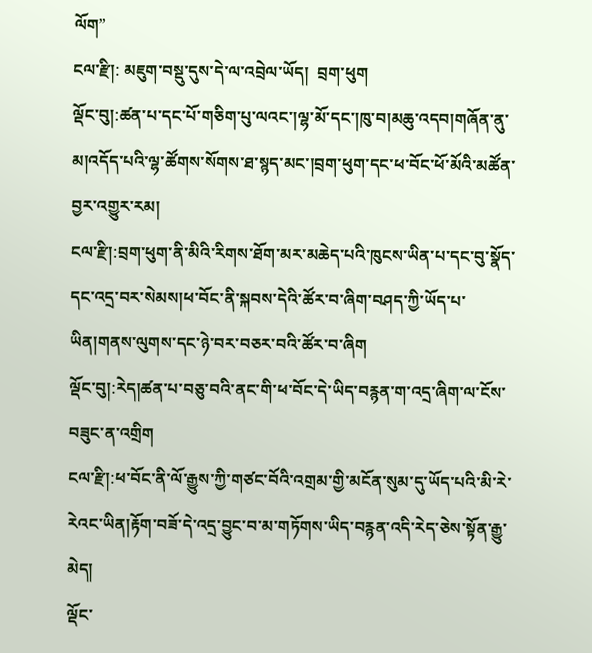ལོག”
ངལ་རྫི།: མཇུག་བསྡུ་དུས་དེ་ལ་འབྲེལ་ཡོད།  བྲག་ཕུག
ལྡོང་བུ།:ཚན་པ་དང་པོ་གཅིག་པུ་ལའང་།ལྷ་མོ་དང་།ཁུ་བ།མཆུ་འདབ།གཞོན་ནུ་མ།འདོད་པའི་ལྷ་ཚོགས་སོགས་ཐ་སྙད་མང་།བྲག་ཕུག་དང་ཕ་བོང་ཕོ་མོའི་མཚོན་བྱར་འགྱུར་རམ།
ངལ་རྫི།:བྲག་ཕུག་ནི་མིའི་རིགས་ཐོག་མར་མཆེད་པའི་ཁུངས་ཡིན་པ་དང་བུ་སྣོད་དང་འདྲ་བར་སེམས།ཕ་བོང་ནི་སྐབས་དེའི་ཚོར་བ་ཞིག་བཤད་ཀྱི་ཡོད་པ་ཡིན།གནས་ལུགས་དང་ཉེ་བར་བཅར་བའི་ཚོར་བ་ཞིག
ལྡོང་བུ།:རེད།ཚན་པ་བཅུ་བའི་ནང་གི་ཕ་བོང་དེ་ཡིད་བརྙན་ག་འདྲ་ཞིག་ལ་ངོས་བཟུང་ན་འགྲིག
ངལ་རྫི།:ཕ་བོང་ནི་ལོ་རྒྱུས་ཀྱི་གཙང་བོའི་འགྲམ་གྱི་མངོན་སུམ་དུ་ཡོད་པའི་མི་རེ་རེའང་ཡིན།རྟོག་བཟོ་དེ་འདྲ་བྱུང་བ་མ་གཏོགས་ཡིད་བརྙན་འདི་རེད་ཅེས་སྟོན་རྒྱུ་མེད།
ལྡོང་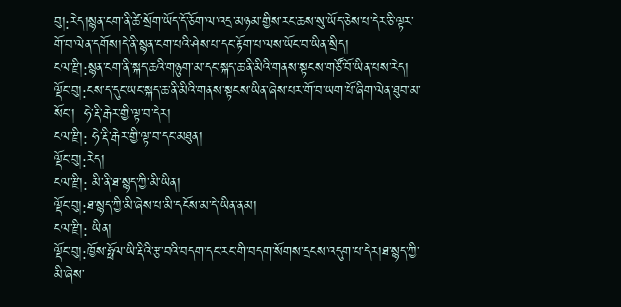བུ།:རེད།སྙན་ངག་ནི་ཚེ་སྲོག་ཡོད་དོ་ཅོག་ལ་འདྲ་མཉམ་གྱིས་རང་ཆས་སུ་ཡོད་ཅེས་པ་དེར་ཅི་ལྟར་གོ་བ་ལེན་དགོས།དེ་ནི་སྙན་ངག་པའི་ཤེས་པ་དང་རྟོག་པ་ལས་ཡོང་བ་ཡིན་སྲིད།
ངལ་རྫི།:སྙན་ངག་ནི་སྐད་ཆའི་གཉུག་མ་དང་སྐད་ཆ་ནི་མིའི་གནས་སྟངས་གཙོ་བོ་ཡིན་པས་རེད།
ལྡོང་བུ།:ངས་ད་དུང་ཡང་སྐད་ཆ་ནི་མིའི་གནས་སྟངས་ཡིན་ཞེས་པར་གོ་བ་ཡག་པོ་ཞིག་ལེན་ཐུབ་མ་སོང་།  ཧེ་རྡི་རྒེར་གྱི་ལྟ་བ་དེར།
ངལ་རྫི།: ཧེ་རྡི་རྒེར་གྱི་ལྟ་བ་དང་མཐུན།
ལྡོང་བུ།:རེད།
ངལ་རྫི།: མི་ནི་ཐ་སྙད་ཀྱི་མི་ཡིན།
ལྡོང་བུ།:ཐ་སྙད་ཀྱི་མི་ཞེས་པ་མི་དངོས་མ་དེ་ཡིན་ནམ།
ངལ་རྫི།: ཡིན།
ལྡོང་བུ།:ཁྱོས་ཧྥོལ་ཡི་རྡིའི་རྩ་བའི་བདག་དང་རང་གི་བདག་སོགས་དྲངས་འདུག་པ་དེར།ཐ་སྙད་ཀྱི་མི་ཞེས་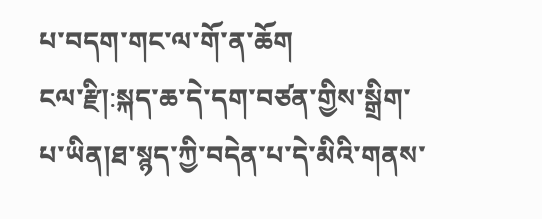པ་བདག་གང་ལ་གོ་ན་ཆོག
ངལ་རྫི།:སྐད་ཆ་དེ་དག་བཙན་གྱིས་སྒྲིག་པ་ཡིན།ཐ་སྙད་ཀྱི་བདེན་པ་དེ་མིའི་གནས་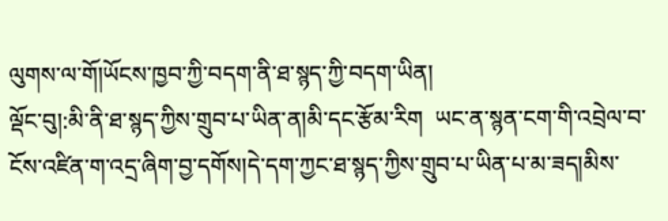ལུགས་ལ་གོ།ཡོངས་ཁྱབ་ཀྱི་བདག་ནི་ཐ་སྙད་ཀྱི་བདག་ཡིན།
ལྡོང་བུ།:མི་ནི་ཐ་སྙད་ཀྱིས་གྲུབ་པ་ཡིན་ན།མི་དང་རྩོམ་རིག  ཡང་ན་སྙན་ངག་གི་འབྲེལ་བ་ངོས་འཛིན་ག་འདྲ་ཞིག་བྱ་དགོས།དེ་དག་ཀྱང་ཐ་སྙད་ཀྱིས་གྲུབ་པ་ཡིན་པ་མ་ཟད།མིས་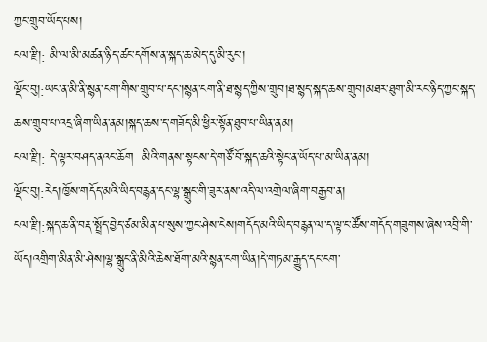ཀྱང་གྲུབ་ཡོད་པས།
ངལ་རྫི།: མི་ལ་མི་མཚན་ཉིད་ཚང་དགོས་ན་སྐད་ཆ་མེད་དུ་མི་རུང་།
ལྡོང་བུ།:ཡང་ན་མི་ནི་སྙན་ངག་གིས་གྲུབ་པ་དང་།སྙན་ངག་ནི་ཐ་སྙད་ཀྱིས་གྲུབ།ཐ་སྙད་སྐད་ཆས་གྲུབ།མཐར་ཐུག་མི་རང་ཉིད་ཀྱང་སྐད་ཆས་གྲུབ་པ་འདྲ་ཞིག་ཡིན་ནམ།སྐད་ཆས་ད་གཟོད་མི་ཕྱིར་སྟོན་ཐུབ་པ་ཡིན་ནམ།
ངལ་རྫི།: དེ་ལྟར་བཤད་ནའང་ཆོག  མིའི་གནས་སྟངས་དེ་གཙོ་བོ་སྐད་ཆའི་སྟེང་ན་ཡོད་པ་མ་ཡིན་ནམ།
ལྡོང་བུ།:རེད།ཁྱོས་གདོད་མའི་ཡིད་བརྙན་དང་ལྷ་སྒྲུང་གི་ཟུར་ནས་འདི་ལ་འགྲེལ་ཞིག་བརྒྱབ་ན།
ངལ་རྫི།:སྐད་ཆ་ནི་བརྡ་སྤྲོད་བྱེད་ཙམ་མིན་པ་སུས་ཀྱང་ཤེས་ངེས།གདོད་མའི་ཡིད་བརྙན་ལ་ད་ལྟ་ང་ཚོས་གདོད་གཟུགས་ཞེས་འབྲི་གི་ཡོད།འགྲིག་མིན་མི་ཤེས།ལྷ་སྒྲུང་ནི་མིའི་ཆེས་ཐོག་མའི་སྙན་ངག་ཡིན།དེ་གཏམ་རྒྱུད་དང་ངག་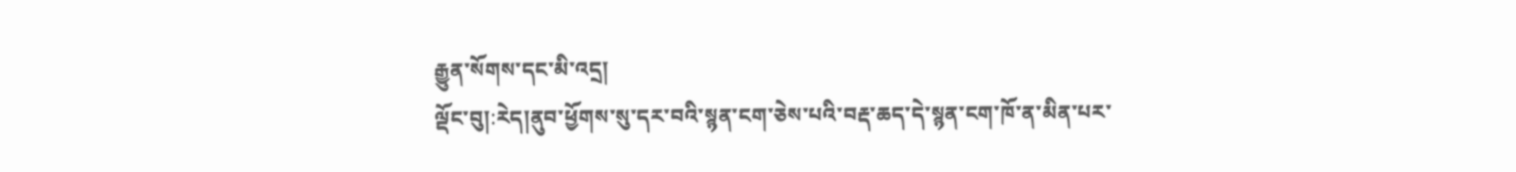རྒྱུན་སོགས་དང་མི་འདྲ།
ལྡོང་བུ།:རེད།ནུབ་ཕྱོགས་སུ་དར་བའི་སྙན་ངག་ཅེས་པའི་བརྡ་ཆད་དེ་སྙན་ངག་ཁོ་ན་མིན་པར་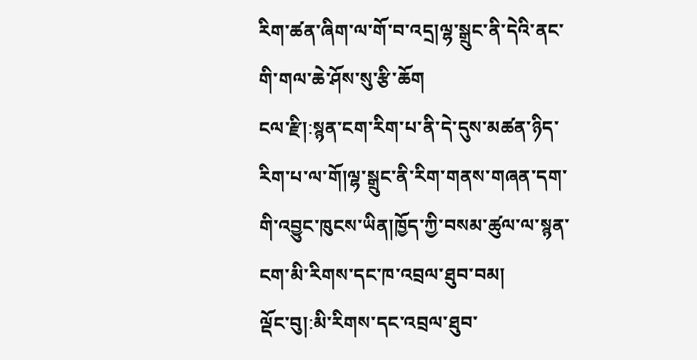རིག་ཚན་ཞིག་ལ་གོ་བ་འདྲ།ལྷ་སྒྲུང་ནི་དེའི་ནང་གི་གལ་ཆེ་ཤོས་སུ་རྩི་ཆོག
ངལ་རྫི།:སྙན་ངག་རིག་པ་ནི་དེ་དུས་མཚན་ཉིད་རིག་པ་ལ་གོ།ལྷ་སྒྲུང་ནི་རིག་གནས་གཞན་དག་གི་འབྱུང་ཁུངས་ཡིན།ཁྱོད་ཀྱི་བསམ་ཚུལ་ལ་སྙན་ངག་མི་རིགས་དང་ཁ་འབྲལ་ཐུབ་བམ།
ལྡོང་བུ།:མི་རིགས་དང་འབྲལ་ཐུབ་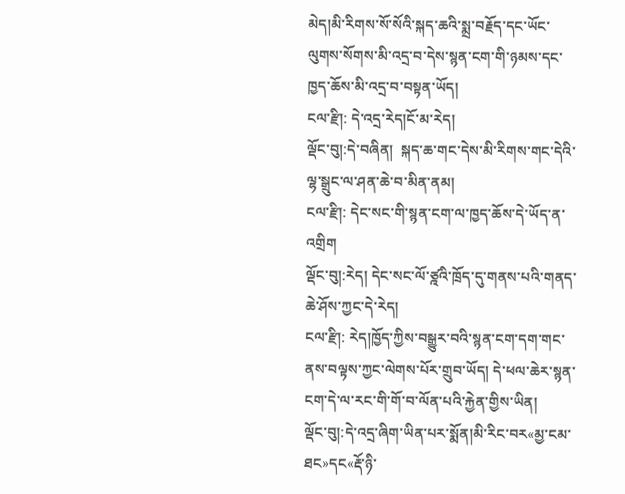མེད།མི་རིགས་སོ་སོའི་སྐད་ཆའི་སྨྲ་བརྗོད་དང་ཡོང་ལུགས་སོགས་མི་འདྲ་བ་དེས་སྙན་ངག་གི་ཉམས་དང་ཁྱད་ཆོས་མི་འདྲ་བ་བསྟན་ཡོད།
ངལ་རྫི།: དེ་འདྲ་རེད།ངོ་མ་རེད།
ལྡོང་བུ།:དེ་བཞིན།  སྐད་ཆ་གང་དེས་མི་རིགས་གང་དེའི་ལྷ་སྒྲུང་ལ་ཤན་ཆེ་བ་མིན་ནམ།
ངལ་རྫི།: དེང་སང་གི་སྙན་ངག་ལ་ཁྱད་ཆོས་དེ་ཡོད་ན་འགྲིག
ལྡོང་བུ།:རེད། དེང་སང་ལོ་ཙྰའི་ཁྲོད་དུ་གནས་པའི་གནད་ཆེ་ཤོས་ཀྱང་དེ་རེད།
ངལ་རྫི།: རེད།ཁྱོད་ཀྱིས་བསྒྱུར་བའི་སྙན་ངག་དག་གང་ནས་བལྟས་ཀྱང་ལེགས་པོར་གྲུབ་ཡོད། དེ་ཕལ་ཆེར་སྙན་ངག་དེ་ལ་རང་གི་གོ་བ་ལོན་པའི་རྐྱེན་གྱིས་ཡིན།
ལྡོང་བུ།:དེ་འདྲ་ཞིག་ཡིན་པར་སྨོན།མི་རིང་བར«མྱ་ངམ་ཐང»དང«རྡོ་ཉི་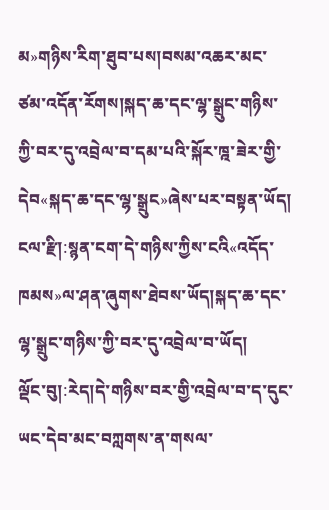མ»གཉིས་རིག་ཐུབ་པས།བསམ་འཆར་མང་ཙམ་འདོན་རོགས།སྐད་ཆ་དང་ལྷ་སྒྲུང་གཉིས་ཀྱི་བར་དུ་འབྲེལ་བ་དམ་པའི་སྐོར་ཁྰ་ཟེར་གྱི་དེབ«སྐད་ཆ་དང་ལྷ་སྒྲུང»ཞེས་པར་བསྟན་ཡོད།
ངལ་རྫི།:སྙན་ངག་དེ་གཉིས་ཀྱིས་ངའི«འདོད་ཁམས»ལ་ཤན་ཞུགས་ཐེབས་ཡོད།སྐད་ཆ་དང་ལྷ་སྒྲུང་གཉིས་ཀྱི་བར་དུ་འབྲེལ་བ་ཡོད།
ལྡོང་བུ།:རེད།དེ་གཉིས་བར་གྱི་འབྲེལ་བ་ད་དུང་ཡང་དེབ་མང་བཀླགས་ན་གསལ་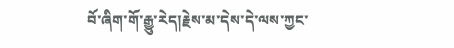བོ་ཞིག་གོ་རྒྱུ་རེད།རྗེས་མ་དེས་དེ་ལས་ཀྱང་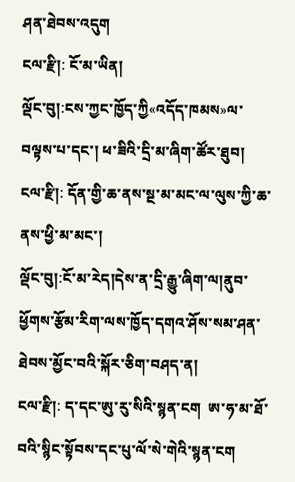ཤན་ཐེབས་འདུག
ངལ་རྫི།: ངོ་མ་ཡིན།
ལྡོང་བུ།:ངས་ཀྱང་ཁྱོད་ཀྱི«འདོད་ཁམས»ལ་བལྟས་པ་དང་། ཕ་ཟིའི་དྲི་མ་ཞིག་ཚོར་ཐུབ།
ངལ་རྫི།: དོན་གྱི་ཆ་ནས་སྔ་མ་མང་ལ་ལུས་ཀྱི་ཆ་ནས་ཕྱི་མ་མང་།
ལྡོང་བུ།:ངོ་མ་རེད།དེས་ན་དྲི་རྒྱུ་ཞིག་ལ།ནུབ་ཕྱོགས་རྩོམ་རིག་ལས་ཁྱོད་དགའ་ཤོས་སམ་ཤན་ཐེབས་མྱོང་བའི་སྐོར་ཅིག་བཤད་ན།
ངལ་རྫི།: ད་དང་ཨུ་རུ་སིའི་སྙན་ངག  ཨ་ཧ་མ་ཐོ་བའི་སྙིང་སྟོབས་དང་པུ་ལོ་སེ་གེའི་སྙན་ངག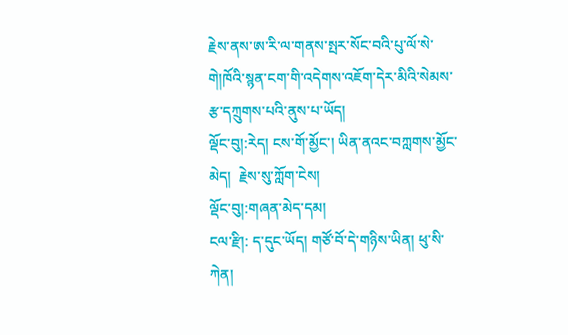རྗེས་ནས་ཨ་རི་ལ་གནས་སྤར་སོང་བའི་པུ་ལོ་སེ་གེ།ཁོའི་སྙན་ངག་གི་འདེགས་འཇོག་དེར་མིའི་སེམས་རྩ་དཀྲུགས་པའི་ནུས་པ་ཡོད།
ལྡོང་བུ།:རེད། ངས་གོ་མྱོང་། ཡིན་ནའང་བཀླགས་མྱོང་མེད།  རྗེས་སུ་ཀློག་ངེས།
ལྡོང་བུ།:གཞན་མེད་དམ།
ངལ་རྫི།: ད་དུང་ཡོད། གཙོ་བོ་དེ་གཉིས་ཡིན། ཕུ་སི་ཀེན།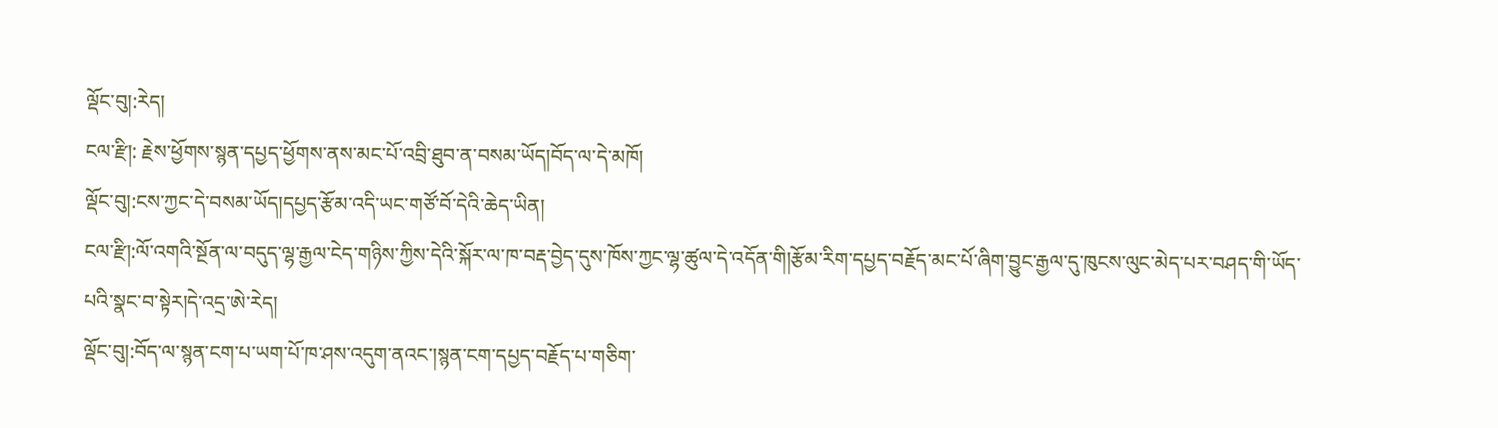ལྡོང་བུ།:རེད།
ངལ་རྫི།: རྗེས་ཕྱོགས་སྙན་དཔྱད་ཕྱོགས་ནས་མང་པོ་འབྲི་ཐུབ་ན་བསམ་ཡོད།བོད་ལ་དེ་མཁོ།
ལྡོང་བུ།:ངས་ཀྱང་དེ་བསམ་ཡོད།དཔྱད་རྩོམ་འདི་ཡང་གཙོ་བོ་དེའི་ཆེད་ཡིན།
ངལ་རྫི།:ལོ་འགའི་སྔོན་ལ་བདུད་ལྷ་རྒྱལ་ངེད་གཉིས་ཀྱིས་དེའི་སྐོར་ལ་ཁ་བརྡ་བྱེད་དུས་ཁོས་ཀྱང་ལྷ་ཚུལ་དེ་འདོན་གི།རྩོམ་རིག་དཔྱད་བརྗོད་མང་པོ་ཞིག་བྱུང་རྒྱལ་དུ་ཁུངས་ལུང་མེད་པར་བཤད་གི་ཡོད་པའི་སྣང་བ་སྟེར།དེ་འདྲ་ཨེ་རེད།
ལྡོང་བུ།:བོད་ལ་སྙན་ངག་པ་ཡག་པོ་ཁ་ཤས་འདུག་ནའང་།སྙན་ངག་དཔྱད་བརྗོད་པ་གཅིག་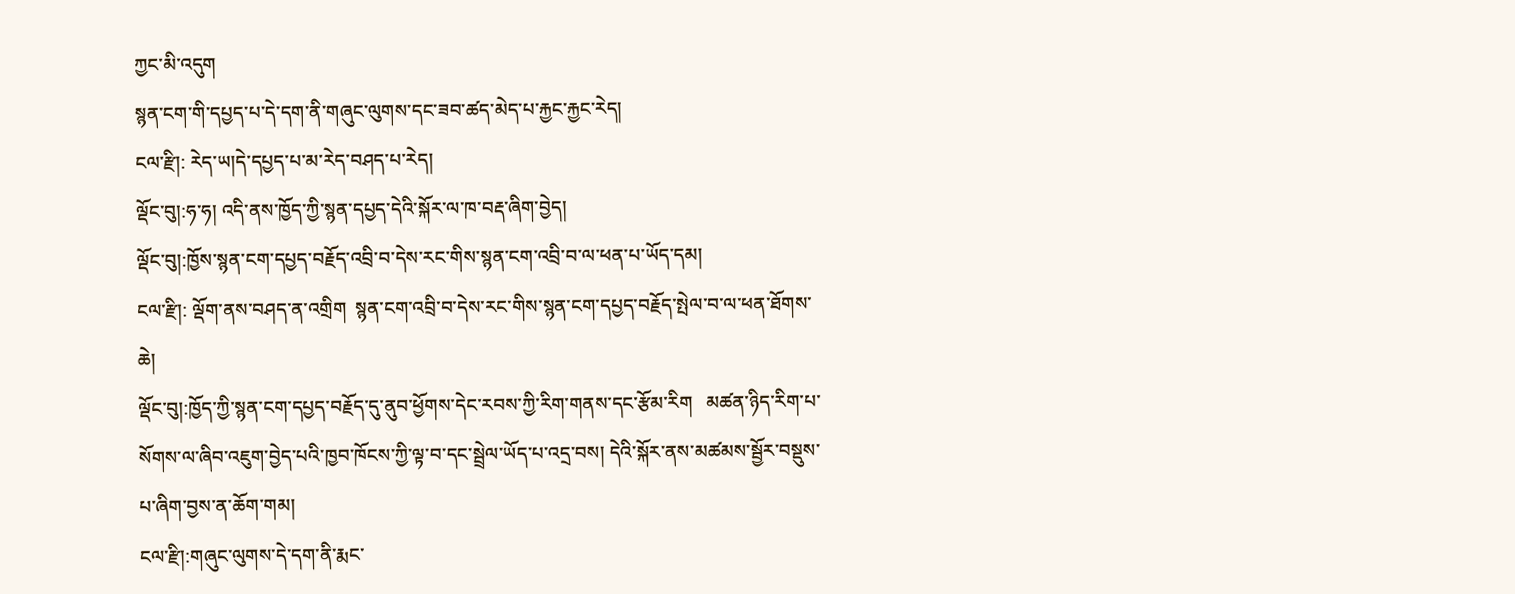ཀྱང་མི་འདུག
སྙན་ངག་གི་དཔྱད་པ་དེ་དག་ནི་གཞུང་ལུགས་དང་ཟབ་ཚད་མེད་པ་རྐྱང་རྐྱང་རེད།
ངལ་རྫི།: རེད་ཡ།དེ་དཔྱད་པ་མ་རེད་བཤད་པ་རེད།
ལྡོང་བུ།:ཧ་ཧ། འདི་ནས་ཁྱོད་ཀྱི་སྙན་དཔྱད་དེའི་སྐོར་ལ་ཁ་བརྡ་ཞིག་བྱེད།
ལྡོང་བུ།:ཁྱོས་སྙན་ངག་དཔྱད་བརྗོད་འབྲི་བ་དེས་རང་གིས་སྙན་ངག་འབྲི་བ་ལ་ཕན་པ་ཡོད་དམ།
ངལ་རྫི།: ལྡོག་ནས་བཤད་ན་འགྲིག  སྙན་ངག་འབྲི་བ་དེས་རང་གིས་སྙན་ངག་དཔྱད་བརྗོད་སྤེལ་བ་ལ་ཕན་ཐོགས་ཆེ།
ལྡོང་བུ།:ཁྱོད་ཀྱི་སྙན་ངག་དཔྱད་བརྗོད་དུ་ནུབ་ཕྱོགས་དེང་རབས་ཀྱི་རིག་གནས་དང་རྩོམ་རིག   མཚན་ཉིད་རིག་པ་སོགས་ལ་ཞིབ་འཇུག་བྱེད་པའི་ཁྱབ་ཁོངས་ཀྱི་ལྟ་བ་དང་སྦྲེལ་ཡོད་པ་འདྲ་བས། དེའི་སྐོར་ནས་མཚམས་སྦྱོར་བསྡུས་པ་ཞིག་བྱས་ན་ཆོག་གམ།
ངལ་རྫི།:གཞུང་ལུགས་དེ་དག་ནི་རྨང་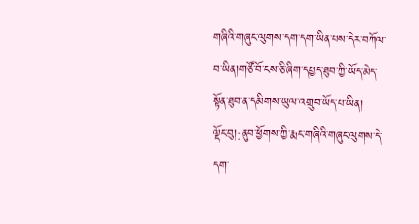གཞིའི་གཞུང་ལུགས་དག་དག་ཡིན་པས་དེར་བཀོལ་བ་ཡིན།གཙོ་བོ་ངས་ཅི་ཞིག་དཔྱད་ཐུབ་ཀྱི་ཡོད་མེད་སྟོན་ཐུབ་ན་དམིགས་ཡུལ་འགྲུབ་ཡོད་པ་ཡིན།
ལྡོང་བུ།:ནུབ་ཕྱོགས་ཀྱི་རྨང་གཞིའི་གཞུང་ལུགས་དེ་དག་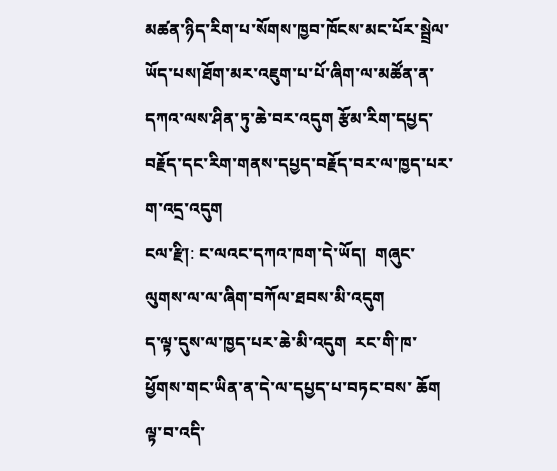མཚན་ཉིད་རིག་པ་སོགས་ཁྱབ་ཁོངས་མང་པོར་སྦྲེལ་ཡོད་པས།ཐོག་མར་འཇུག་པ་པོ་ཞིག་ལ་མཚོན་ན་དཀའ་ལས་ཤིན་ཏུ་ཆེ་བར་འདུག རྩོམ་རིག་དཔྱད་བརྗོད་དང་རིག་གནས་དཔྱད་བརྗོད་བར་ལ་ཁྱད་པར་ག་འདྲ་འདུག
ངལ་རྫི།: ང་ལའང་དཀའ་ཁག་དེ་ཡོད།  གཞུང་ལུགས་ལ་ལ་ཞིག་བཀོལ་ཐབས་མི་འདུག
ད་ལྟ་དུས་ལ་ཁྱད་པར་ཆེ་མི་འདུག  རང་གི་ཁ་ཕྱོགས་གང་ཡིན་ན་དེ་ལ་དཔྱད་པ་བཏང་བས་ ཆོག   ལྟ་བ་འདི་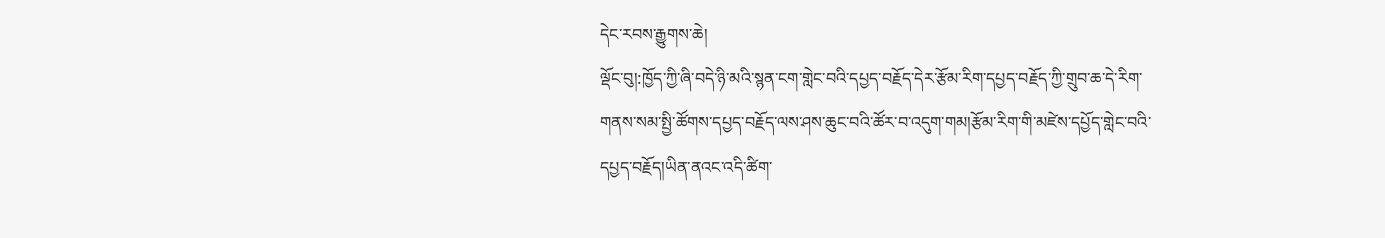དེང་རབས་རྒྱུགས་ཆེ།
ལྡོང་བུ།:ཁྱོད་ཀྱི་ཞི་བདེ་ཉི་མའི་སྙན་ངག་གླེང་བའི་དཔྱད་བརྗོད་དེར་རྩོམ་རིག་དཔྱད་བརྗོད་ཀྱི་གྲུབ་ཆ་དེ་རིག་གནས་སམ་སྤྱི་ཚོགས་དཔྱད་བརྗོད་ལས་ཤས་ཆུང་བའི་ཚོར་བ་འདུག་གམ།རྩོམ་རིག་གི་མཛེས་དཔྱོད་གླེང་བའི་དཔྱད་བརྗོད།ཡིན་ནའང་འདི་ཚིག་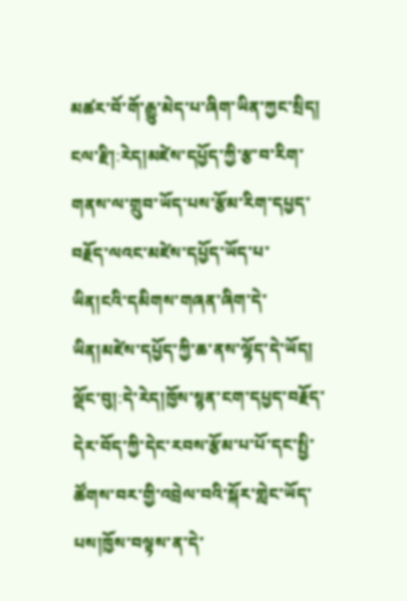མཚར་བོ་གོ་རྒྱུ་མེད་པ་ཞིག་ཡིན་ཀྱང་སྲིད།
ངལ་རྫི།:རེད།མཛེས་དཔྱོད་ཀྱི་རྩ་བ་རིག་གནས་ལ་གྲུབ་ཡོད་པས་རྩོམ་རིག་དཔྱད་བརྗོད་ལའང་མཛེས་དཔྱོད་ཡོད་པ་ཡིན།ངའི་དམིགས་གཞན་ཞིག་དེ་ཡིན།མཛེས་དཔྱོད་ཀྱི་ཆ་ནས་ལྷོད་དེ་ཡོད།
ལྡོང་བུ།:དེ་རེད།ཁྱོས་སྙན་ངག་དཔྱད་བརྗོད་དེར་བོད་ཀྱི་དེང་རབས་རྩོམ་པ་པོ་དང་སྤྱི་ཚོགས་བར་གྱི་འབྲེལ་བའི་སྐོར་གླེང་ཡོད་པས།ཁྱོས་བལྟས་ན་དེ་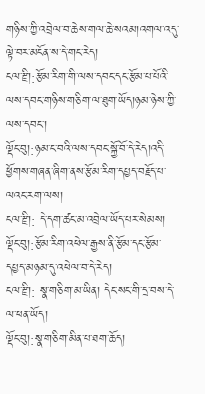གཉིས་ཀྱི་འབྲེལ་བ་ཆེས་གལ་ཆེ་སའམ།འགལ་འདུ་ལྟེ་བར་མངོན་ས་དེ་གང་རེད།
ངལ་རྫི།:རྩོམ་རིག་གི་ལས་དབང་དང་རྩོམ་པ་པོའི་ལས་དབང་གཉིས་གཅིག་ལ་ཐུག་ཡོད།ཉམ་ཉེས་ཀྱི་ལས་དབང་།
ལྡོང་བུ།:ཉམ་ང་བའི་ལས་དབང་སྐྱོ་བོ་དེ་རེད།འདི་ཕྱོགས་གཞན་ཞིག་ནས་རྩོམ་རིག་དཔྱད་བརྗོད་པ་ལའང་རག་ལས།
ངལ་རྫི།: དེ་དག་ཚང་མ་འབྲེལ་ཡོད་པར་སེམས།
ལྡོང་བུ།:རྩོམ་རིག་འཕེལ་རྒྱས་ནི་རྩོམ་དང་རྩོམ་དཔྱད་མཉམ་དུ་འཕེལ་བ་དེ་རེད།
ངལ་རྫི།: སྣ་གཅིག་མ་ཡིན། དེང་སང་གི་དྲ་བས་དེ་ལ་ཕན་ཡོད།
ལྡོང་བུ།:སྣ་གཅིག་མིན་པ་ཐག་ཆོད།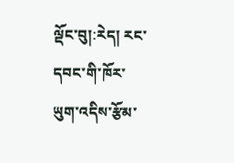ལྡོང་བུ།:རེད། རང་དབང་གི་ཁོར་ཡུག་འདིས་རྩོམ་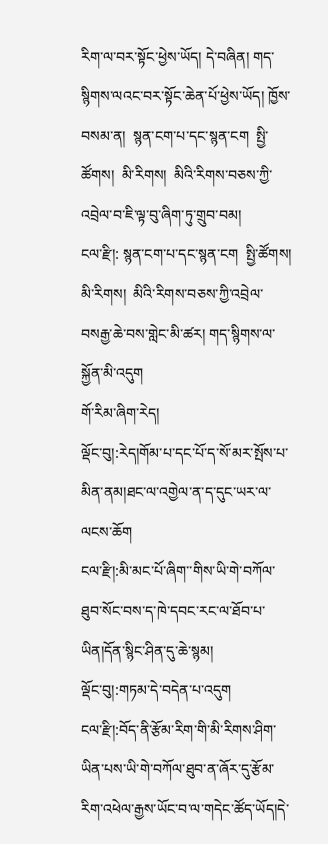རིག་ལ་བར་སྟོང་ཕྱེས་ཡོད། དེ་བཞིན། གད་སྙིགས་ལའང་བར་སྟོང་ཆེན་པོ་ཕྱེས་ཡོད། ཁྱོས་བསམ་ན།  སྙན་ངག་པ་དང་སྙན་ངག  སྤྱི་ཚོགས།  མི་རིགས།  མིའི་རིགས་བཅས་ཀྱི་འབྲེལ་བ་ཇི་ལྟ་བུ་ཞིག་ཏུ་གྲུབ་བམ།
ངལ་རྫི།: སྙན་ངག་པ་དང་སྙན་ངག  སྤྱི་ཚོགས།  མི་རིགས།  མིའི་རིགས་བཅས་ཀྱི་འབྲེལ་བསརྒྱ་ཆེ་བས་གླེང་མི་ཚར། གད་སྙིགས་ལ་སྐྱོན་མི་འདུག
གོ་རིམ་ཞིག་རེད།
ལྡོང་བུ།:རེད།གོམ་པ་དང་པོ་ད་སོ་མར་སྤོས་པ་མིན་ནམ།ཐང་ལ་འགྱེལ་ན་ད་དུང་ཡར་ལ་ལངས་ཆོག
ངལ་རྫི།:མི་མང་པོ་ཞིག་་གིས་ཡི་གེ་བཀོལ་ཐུབ་སོང་བས་ད་ཁེ་དབང་རང་ལ་ཐོབ་པ་ཡིན།དོན་སྙིང་ཤིན་དུ་ཆེ་སྙམ།
ལྡོང་བུ།:གཏམ་དེ་བདེན་པ་འདུག
ངལ་རྫི།:བོད་ནི་རྩོམ་རིག་གི་མི་རིགས་ཤིག་ཡིན་པས་ཡི་གེ་བཀོལ་ཐུབ་ན་ཞོར་དུ་རྩོམ་རིག་འཕེལ་རྒྱས་ཡོང་བ་ལ་གདེང་ཚོད་ཡོད།དེ་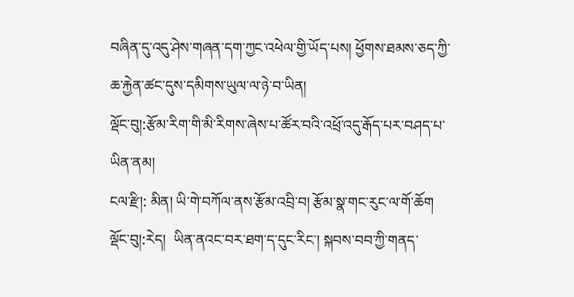བཞིན་དུ་འདུ་ཤེས་གཞན་དག་ཀྱང་འཕེལ་གྱི་ཡོད་པས། ཕྱོགས་ཐམས་ཅད་ཀྱི་ཆ་རྐྱེན་ཚང་དུས་དམིགས་ཡུལ་ལ་ཉེ་བ་ཡིན།
ལྡོང་བུ།:རྩོམ་རིག་གི་མི་རིགས་ཞེས་པ་ཚོར་བའི་འཕྲོ་འདུ་རྒོད་པར་བཤད་པ་ཡིན་ནམ།
ངལ་རྫི།: མིན། ཡི་གེ་བཀོལ་ནས་རྩོམ་འབྲི་བ། རྩོམ་སྣ་གང་རུང་ལ་གོ་ཆོག
ལྡོང་བུ།:རེད།  ཡིན་ནའང་བར་ཐག་ད་དུང་རིང་། སྐབས་བབ་ཀྱི་གནད་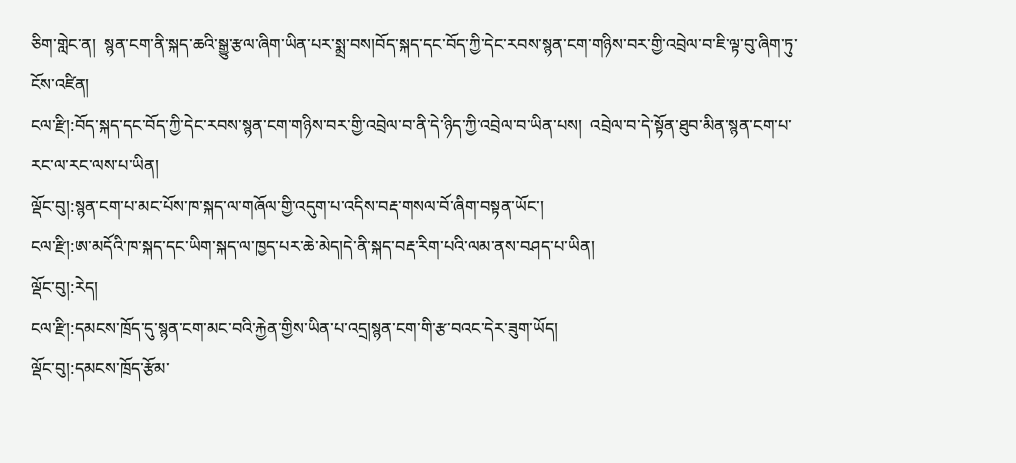ཅིག་གླེང་ན།  སྙན་ངག་ནི་སྐད་ཆའི་སྒྱུ་རྩལ་ཞིག་ཡིན་པར་སྨྲ་བས།བོད་སྐད་དང་བོད་ཀྱི་དེང་རབས་སྙན་ངག་གཉིས་བར་གྱི་འབྲེལ་བ་ཇི་ལྟ་བུ་ཞིག་ཏུ་ངོས་འཛིན།
ངལ་རྫི།:བོད་སྐད་དང་བོད་ཀྱི་དེང་རབས་སྙན་ངག་གཉིས་བར་གྱི་འབྲེལ་བ་ནི་དེ་ཉིད་ཀྱི་འབྲེལ་བ་ཡིན་པས།  འབྲེལ་བ་དེ་སྟོན་ཐུབ་མིན་སྙན་ངག་པ་རང་ལ་རང་ལས་པ་ཡིན།
ལྡོང་བུ།:སྙན་ངག་པ་མང་པོས་ཁ་སྐད་ལ་གཞོལ་གྱི་འདུག་པ་འདིས་བརྡ་གསལ་བོ་ཞིག་བསྟན་ཡོང་།
ངལ་རྫི།:ཨ་མདོའི་ཁ་སྐད་དང་ཡིག་སྐད་ལ་ཁྱད་པར་ཆེ་མེད།དེ་ནི་སྐད་བརྡ་རིག་པའི་ལམ་ནས་བཤད་པ་ཡིན།
ལྡོང་བུ།:རེད།
ངལ་རྫི།:དམངས་ཁྲོད་དུ་སྙན་ངག་མང་བའི་རྐྱེན་གྱིས་ཡིན་པ་འདྲ།སྙན་ངག་གི་རྩ་བའང་དེར་ཟུག་ཡོད།
ལྡོང་བུ།:དམངས་ཁྲོད་རྩོམ་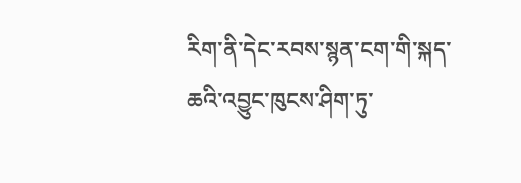རིག་ནི་དེང་རབས་སྙན་ངག་གི་སྐད་ཆའི་འབྱུང་ཁུངས་ཤིག་ཏུ་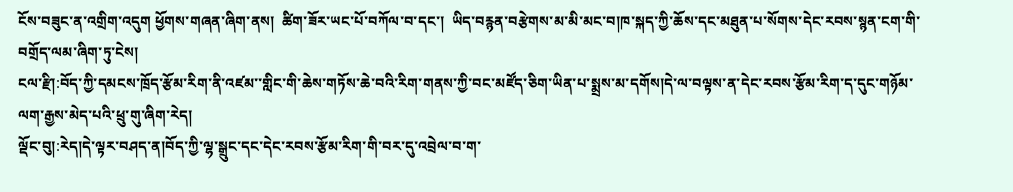ངོས་བཟུང་ན་འགྲིག་འདུག ཕྱོགས་གཞན་ཞིག་ནས།  ཚིག་ཟོར་ཡང་པོ་བཀོལ་བ་དང་།  ཡིད་བརྙན་བརྩེགས་མ་མི་མང་བ།ཁ་སྐད་ཀྱི་ཆོས་དང་མཐུན་པ་སོགས་དེང་རབས་སྙན་ངག་གི་བགྲོད་ལམ་ཞིག་ཏུ་ངེས།
ངལ་རྫི།:བོད་ཀྱི་དམངས་ཁྲོད་རྩོམ་རིག་ནི་འཛམ་་གླིང་གི་ཆེས་གཏོས་ཆེ་བའི་རིག་གནས་ཀྱི་བང་མཛོད་ཅིག་ཡིན་པ་སྨྲས་མ་དགོས།དེ་ལ་བལྟས་ན་དེང་རབས་རྩོམ་རིག་ད་དུང་གཉོམ་ལག་རྒྱས་མེད་པའི་ཕྲུ་གུ་ཞིག་རེད།
ལྡོང་བུ།:རེད།དེ་ལྟར་བཤད་ན།བོད་ཀྱི་ལྷ་སྒྲུང་དང་དེང་རབས་རྩོམ་རིག་གི་བར་དུ་འབྲེལ་བ་ག་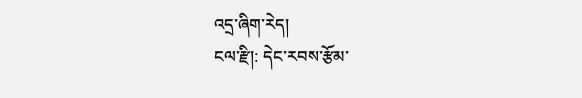འདྲ་ཞིག་རེད།
ངལ་རྫི།: དེང་རབས་རྩོམ་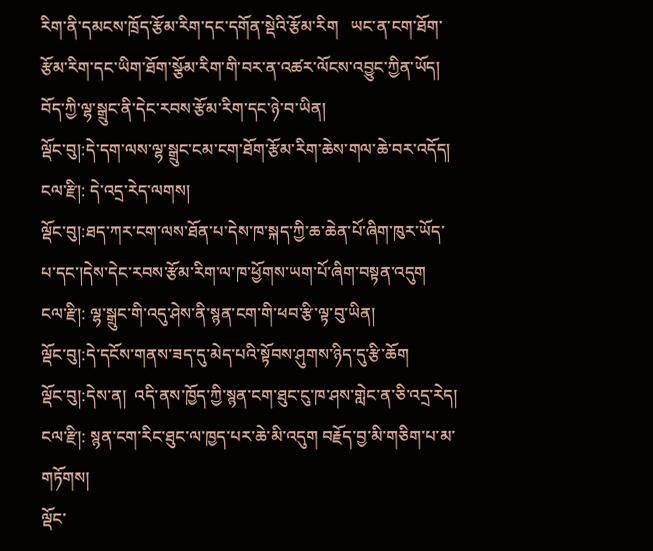རིག་ནི་དམངས་ཁྲོད་རྩོམ་རིག་དང་དགོན་སྡེའི་རྩོམ་རིག   ཡང་ན་ངག་ཐོག་རྩོམ་རིག་དང་ཡིག་ཐོག་སྩོམ་རིག་གི་བར་ན་འཚར་ལོངས་འབྱུང་ཀྱིན་ཡོད།
བོད་ཀྱི་ལྷ་སྒྲུང་ནི་དེང་རབས་རྩོམ་རིག་དང་ཉེ་བ་ཡིན།
ལྡོང་བུ།:དེ་དག་ལས་ལྷ་སྒྲུང་ངམ་ངག་ཐོག་རྩོམ་རིག་ཆེས་གལ་ཆེ་བར་འདོད།
ངལ་རྫི།: དེ་འདྲ་རེད་ལགས།
ལྡོང་བུ།:ཐད་ཀར་ངག་ལས་ཐོན་པ་དེས་ཁ་སྐད་ཀྱི་ཆ་ཆེན་པོ་ཞིག་ཁུར་ཡོད་པ་དང་།དེས་དེང་རབས་རྩོམ་རིག་ལ་ཁ་ཕྱོགས་ཡག་པོ་ཞིག་བསྟན་འདུག
ངལ་རྫི།: ལྷ་སྒྲུང་གི་འདུ་ཤེས་ནི་སྙན་ངག་གི་ཕབ་རྩི་ལྟ་བུ་ཡིན།
ལྡོང་བུ།:དེ་དངོས་གནས་ཟད་དུ་མེད་པའི་སྟོབས་ཤུགས་ཉིད་དུ་རྩི་ཆོག
ལྡོང་བུ།:དེས་ན།  འདི་ནས་ཁྱོད་ཀྱི་སྙན་ངག་ཐུང་ངུ་ཁ་ཤས་གླེང་ན་ཅི་འདྲ་རེད།
ངལ་རྫི།: སྙན་ངག་རིང་ཐུང་ལ་ཁྱད་པར་ཆེ་མི་འདུག བརྗོད་བྱ་མི་གཅིག་པ་མ་གཏོགས།
ལྡོང་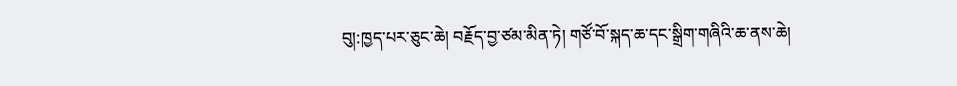བུ།:ཁྱད་པར་ཅུང་ཆེ། བརྗོད་བྱ་ཙམ་མིན་ཏེ། གཙོ་བོ་སྐད་ཆ་དང་སྒྲིག་གཞིའི་ཆ་ནས་ཆེ།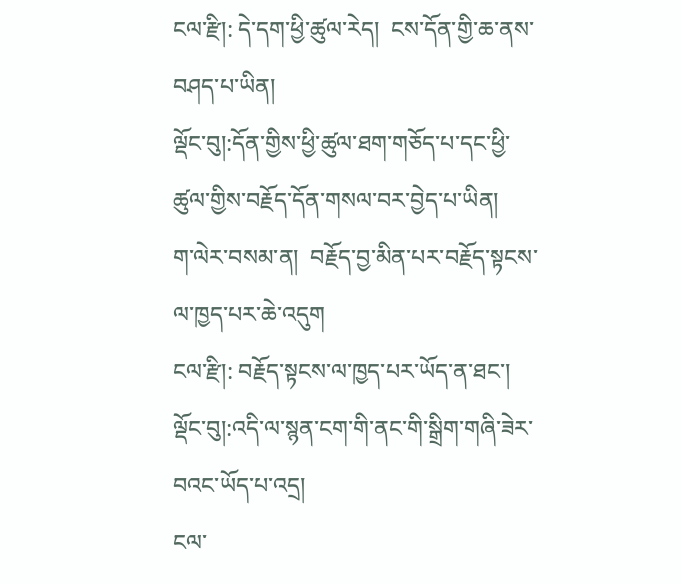ངལ་རྫི།: དེ་དག་ཕྱི་ཚུལ་རེད།  ངས་དོན་གྱི་ཆ་ནས་བཤད་པ་ཡིན།
ལྡོང་བུ།:དོན་གྱིས་ཕྱི་ཚུལ་ཐག་གཅོད་པ་དང་ཕྱི་ཚུལ་གྱིས་བརྗོད་དོན་གསལ་བར་བྱེད་པ་ཡིན།
ག་ལེར་བསམ་ན།  བརྗོད་བྱ་མིན་པར་བརྗོད་སྟངས་ལ་ཁྱད་པར་ཆེ་འདུག
ངལ་རྫི།: བརྗོད་སྟངས་ལ་ཁྱད་པར་ཡོད་ན་ཐང་།
ལྡོང་བུ།:འདི་ལ་སྙན་ངག་གི་ནང་གི་སྒྲིག་གཞི་ཟེར་བའང་ཡོད་པ་འདྲ།
ངལ་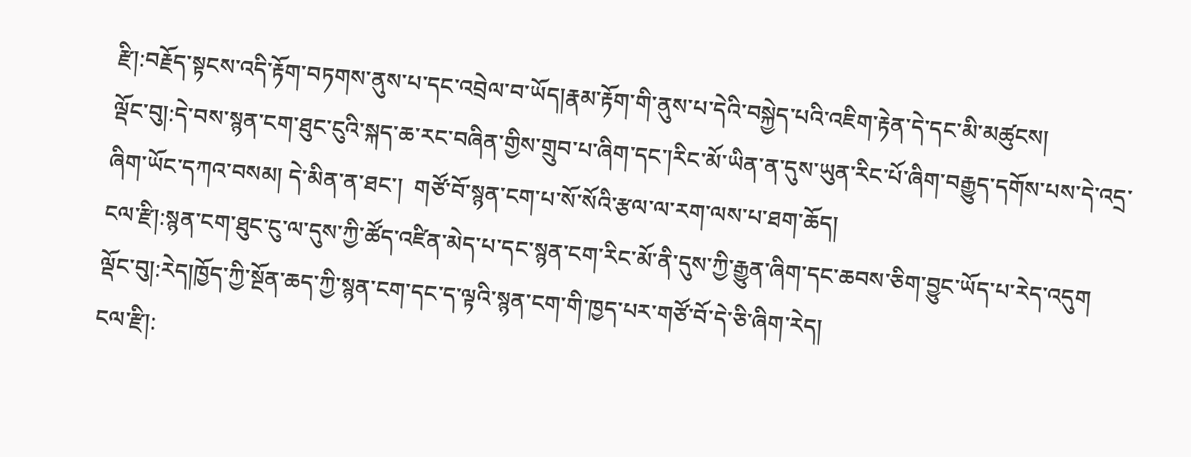རྫི།:བརྗོད་སྟངས་འདི་རྟོག་བཏགས་ནུས་པ་དང་འབྲེལ་བ་ཡོད།རྣམ་རྟོག་གི་ནུས་པ་དེའི་བསྐྱེད་པའི་འཇིག་རྟེན་དེ་དང་མི་མཚུངས།
ལྡོང་བུ།:དེ་བས་སྙན་ངག་ཐུང་ངུའི་སྐད་ཆ་རང་བཞིན་གྱིས་གྲུབ་པ་ཞིག་དང་།རིང་མོ་ཡིན་ན་དུས་ཡུན་རིང་པོ་ཞིག་བརྒྱུད་དགོས་པས་དེ་འདྲ་ཞིག་ཡོང་དཀའ་བསམ། དེ་མིན་ན་ཐང་།  གཙོ་བོ་སྙན་ངག་པ་སོ་སོའི་རྩལ་ལ་རག་ལས་པ་ཐག་ཆོད།
ངལ་རྫི།:སྙན་ངག་ཐུང་ངུ་ལ་དུས་ཀྱི་ཚོད་འཛིན་མེད་པ་དང་སྙན་ངག་རིང་མོ་ནི་དུས་ཀྱི་རྒྱུན་ཞིག་དང་ཆབས་ཅིག་བྱུང་ཡོད་པ་རེད་འདུག
ལྡོང་བུ།:རེད།ཁྱོད་ཀྱི་སྔོན་ཆད་ཀྱི་སྙན་ངག་དང་ད་ལྟའི་སྙན་ངག་གི་ཁྱད་པར་གཙོ་བོ་དེ་ཅི་ཞིག་རེད།
ངལ་རྫི།: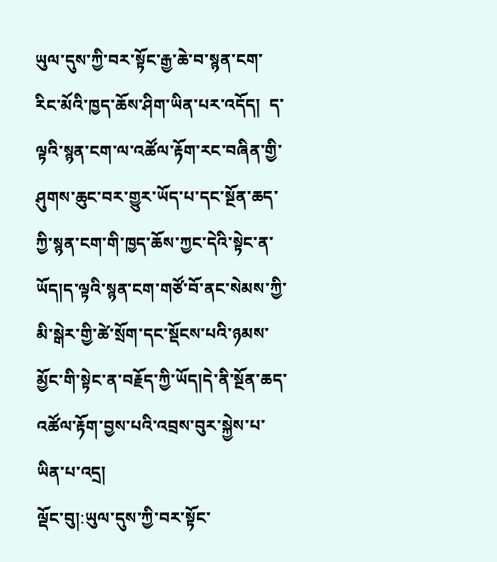ཡུལ་དུས་ཀྱི་བར་སྟོང་རྒྱ་ཆེ་བ་སྙན་ངག་རིང་མོའི་ཁྱད་ཆོས་ཤིག་ཡིན་པར་འདོད།  ད་ལྟའི་སྙན་ངག་ལ་འཚོལ་རྟོག་རང་བཞིན་གྱི་ཤུགས་ཆུང་བར་གྱུར་ཡོད་པ་དང་སྔོན་ཆད་ཀྱི་སྙན་ངག་གི་ཁྱད་ཆོས་ཀྱང་དེའི་སྟེང་ན་ཡོད།ད་ལྟའི་སྙན་ངག་གཙོ་བོ་ནང་སེམས་ཀྱི་མི་སྒེར་གྱི་ཚེ་སྲོག་དང་སྡོངས་པའི་ཉམས་མྱོང་གི་སྟེང་ན་བརྗོད་ཀྱི་ཡོད།དེ་ནི་སྔོན་ཆད་འཚོལ་རྟོག་བྱས་པའི་འབྲས་བུར་སྐྱེས་པ་ཡིན་པ་འདྲ།
ལྡོང་བུ།:ཡུལ་དུས་ཀྱི་བར་སྟོང་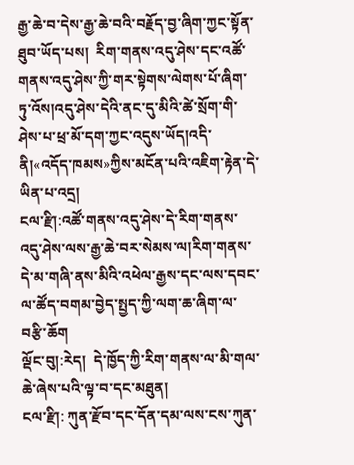རྒྱ་ཆེ་བ་དེས་རྒྱ་ཆེ་བའི་བརྗོད་བྱ་ཞིག་ཀྱང་སྟོན་ཐུབ་ཡོད་པས།  རིག་གནས་འདུ་ཤེས་དང་འཚོ་གནས་འདུ་ཤེས་ཀྱི་གར་སྟེགས་ལེགས་པོ་ཞིག་ཏུ་འོས།འདུ་ཤེས་དེའི་ནང་དུ་མིའི་ཚེ་སྲོག་གི་ཤེས་པ་ཕྲ་མོ་དག་ཀྱང་འདུས་ཡོད།འདི་ནི།«འདོད་ཁམས»ཀྱིས་མངོན་པའི་འཇིག་རྟེན་དེ་ཡིན་པ་འདྲ།
ངལ་རྫི།:འཚོ་གནས་འདུ་ཤེས་དེ་རིག་གནས་འདུ་ཤེས་ལས་རྒྱ་ཆེ་བར་སེམས་ལ།རིག་གནས་དེ་མ་གཞི་ནས་མིའི་འཕེལ་རྒྱས་དང་ལས་དབང་ལ་ཚོད་བགམ་བྱེད་སྤྱད་ཀྱི་ལག་ཆ་ཞིག་ལ་བརྩི་ཆོག
ལྡོང་བུ།:རེད།  དེ་ཁྱོད་ཀྱི་རིག་གནས་ལ་མི་གལ་ཆེ་ཞེས་པའི་ལྟ་བ་དང་མཐུན།
ངལ་རྫི།: ཀུན་རྫོབ་དང་དོན་དམ་ལས་ངས་ཀུན་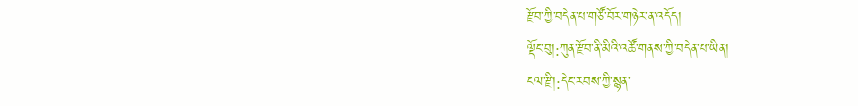རྫོབ་ཀྱི་བདེན་པ་གཙོ་བོར་གཉེར་ན་འདོད།
ལྡོང་བུ།:ཀུན་རྫོབ་ནི་མིའི་འཚོ་གནས་ཀྱི་བདེན་པ་ཡིན།
ངལ་རྫི།:དེང་རབས་ཀྱི་སྙན་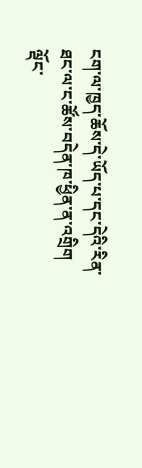ངག་ལ་ཁྱད་ཆོས་དེ་ཡོད་པ་དང་དེའི་རིན་ཐང་ལ་ང་ཚོས་བདེན་ཁ་ཕྱིན་ན་འགྲིག
ལྡོང་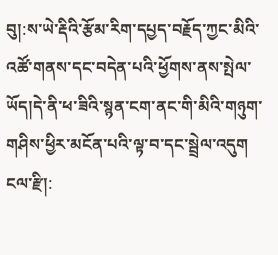བུ།:ས་ཡེ་རྡིའི་རྩོམ་རིག་དཔྱད་བརྗོད་ཀྱང་མིའི་འཚོ་གནས་དང་བདེན་པའི་ཕྱོགས་ནས་སྤེལ་ཡོད།དེ་ནི་ཕ་ཟིའི་སྙན་ངག་ནང་གི་མིའི་གཉུག་གཤིས་ཕྱིར་མངོན་པའི་ལྟ་བ་དང་སྦྲེལ་འདུག
ངལ་རྫི།: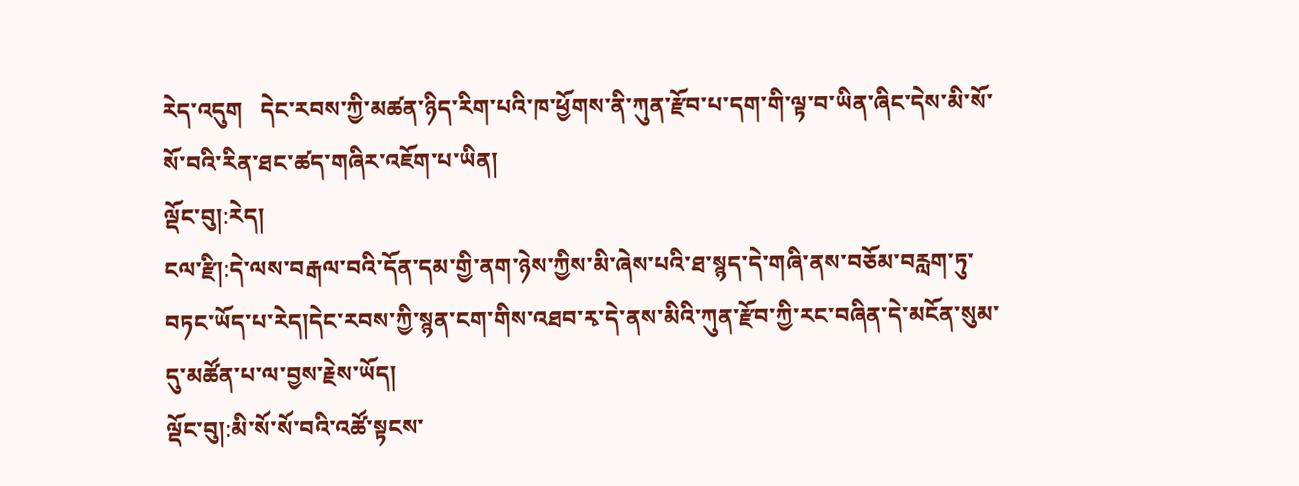རེད་འདུག   དེང་རབས་ཀྱི་མཚན་ཉིད་རིག་པའི་ཁ་ཕྱོགས་ནི་ཀུན་རྫོབ་པ་དག་གི་ལྟ་བ་ཡིན་ཞིང་དེས་མི་སོ་སོ་བའི་རིན་ཐང་ཚད་གཞིར་འཇོག་པ་ཡིན།
ལྡོང་བུ།:རེད།
ངལ་རྫི།:དེ་ལས་བརྒལ་བའི་དོན་དམ་གྱི་ནག་ཉེས་ཀྱིས་མི་ཞེས་པའི་ཐ་སྙད་དེ་གཞི་ནས་བཅོམ་བརླག་ཏུ་བཏང་ཡོད་པ་རེད།དེང་རབས་ཀྱི་སྙན་ངག་གིས་འཐབ་རྭ་དེ་ནས་མིའི་ཀུན་རྫོབ་ཀྱི་རང་བཞིན་དེ་མངོན་སུམ་དུ་མཚོན་པ་ལ་བྱས་རྗེས་ཡོད།
ལྡོང་བུ།:མི་སོ་སོ་བའི་འཚོ་སྟངས་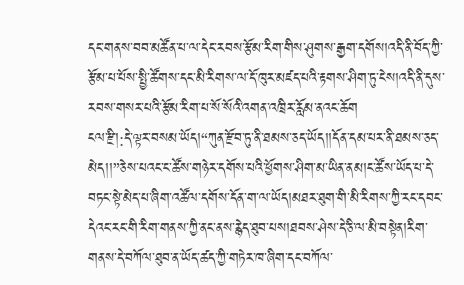དང་གནས་བབ་མཚོན་པ་ལ་དེང་རབས་རྩོམ་རིག་གིས་ཤུགས་རྒྱག་དགོས།འདི་ནི་བོད་ཀྱི་རྩོམ་པ་པོས་སྤྱི་ཚོགས་དང་མི་རིགས་ལ་དོ་ཁུར་མཛད་པའི་རྟགས་ཤིག་ཏུ་ངེས།འདི་ནི་དུས་རབས་གསར་པའི་རྩོམ་རིག་པ་སོ་སོའི་འགན་འཁྲིར་རློམ་ནའང་ཆོག
ངལ་རྫི།:དེ་ལྟར་བསམ་ཡོད།“ཀུན་རྫོབ་ཏུ་ནི་ཐམས་ཅད་ཡོད།།དོན་དམ་པར་ནི་ཐམས་ཅད་མེད།།”ཅེས་པའང་ང་ཚོས་གཉེར་དགོས་པའི་ཕྱོགས་ཤིག་མ་ཡིན་ནམ།ང་ཚོས་ཡོད་པ་དེ་བཏང་སྟེ་མེད་པ་ཞིག་འཚོལ་དགོས་དོན་ག་ལ་ཡོད།མཐར་ཐུག་གི་མི་རིགས་ཀྱི་རང་དབང་དེའང་རང་གི་རིག་གནས་ཀྱི་ནང་ནས་རྙེད་ཐུབ་པས།ཐབས་ཤེས་དེ་ཅི་ལ་མི་བསྟེན།རིག་གནས་དེ་བཀོལ་ཐུབ་ན་ཡོད་ཚད་ཀྱི་གཏེར་ཁ་ཞིག་དང་བཀོལ་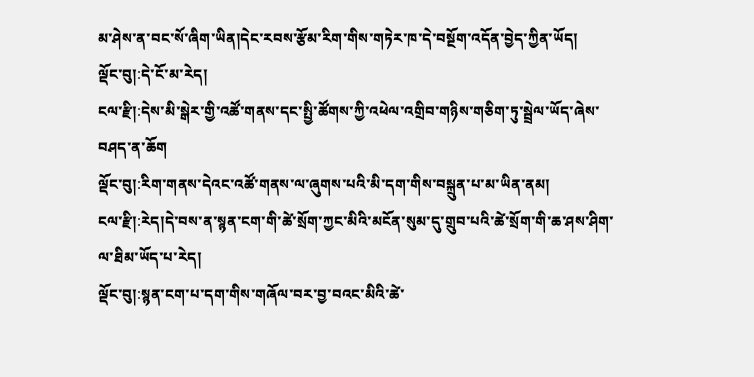མ་ཤེས་ན་བང་སོ་ཞིག་ཡིན།དེང་རབས་རྩོམ་རིག་གིས་གཏེར་ཁ་དེ་བསྔོག་འདོན་བྱེད་ཀྱིན་ཡོད།
ལྡོང་བུ།:དེ་ངོ་མ་རེད།
ངལ་རྫི།:དེས་མི་སྒེར་གྱི་འཚོ་གནས་དང་སྤྱི་ཚོགས་ཀྱི་འཕེལ་འགྲིབ་གཉིས་གཅིག་ཏུ་སྦྲེལ་ཡོད་ཞེས་བཤད་ན་ཆོག
ལྡོང་བུ།:རིག་གནས་དེའང་འཚོ་གནས་ལ་ཞུགས་པའི་མི་དག་གིས་བསྐྲུན་པ་མ་ཡིན་ནམ།
ངལ་རྫི།:རེད།དེ་བས་ན་སྙན་ངག་གི་ཚེ་སྲོག་ཀྱང་མིའི་མངོན་སུམ་དུ་གྲུབ་པའི་ཚེ་སྲོག་གི་ཆ་ཤས་ཤིག་ལ་ཐིམ་ཡོད་པ་རེད།
ལྡོང་བུ།:སྙན་ངག་པ་དག་གིས་གཞོལ་བར་བྱ་བའང་མིའི་ཚེ་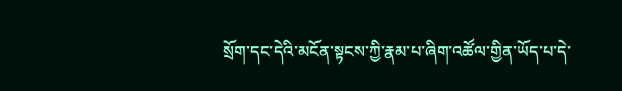སྲོག་དང་དེའི་མངོན་སྟངས་ཀྱི་རྣམ་པ་ཞིག་འཚོལ་གྱིན་ཡོད་པ་དེ་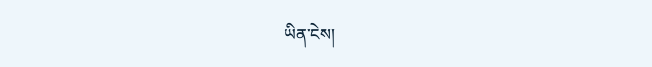ཡིན་ངེས།